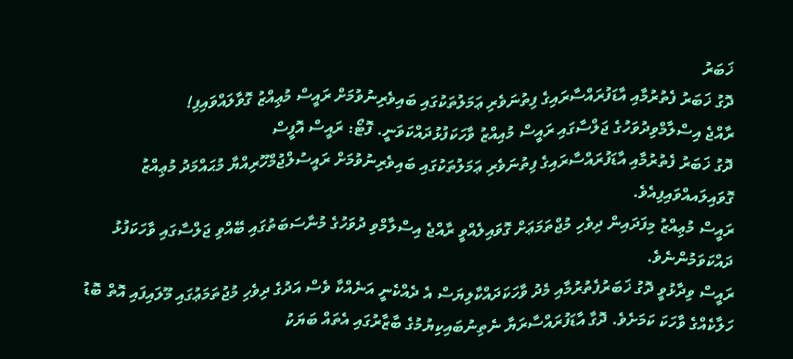ޚަބަރު
ދޮގު ޚަބަރު ފެތުރުމާއި އާޑަފުރައްސާރައިގެ ފިތުނަވެރި ޢަމަލުތަކުގައި ބައިވެރިނުވުމަށް ރައީސް މުޢިއްޒު ގޮވާލައްވައިފި!
ރާއްޖެ އިސްލާމްވިދުވަހުގެ ޖަލްސާގައި ރައީސް މުއިއްޒު ވާހަކަފުޅުދައްކަވަނީ. ފޮޓޯ: ރައީސް އޮފީސް
ދޮގު ޚަބަރު ފެތުރުމާއި އާޑަފުރައްސާރައިގެ ފިތުނަވެރި ޢަމަލުތަކުގައި ބައިވެރިނުވުމަށް ރައީސުލްޖުމްހޫރިއްޔާ މުޙައްމަދު މުޢިއްޒު ގޮވައިލައއްވައިފިއެވެ.
ރައީސް މުޢިއްޒު މިފަދައިން ދިވެހި މުޖްތަމަޢަށް ގޮވައިލެއްވީ ރާއްޖެ އިސްލާމްވި ދުވަހުގެ މުނާސަބަތުގައި ބޭއްވި ޖަލްސާގައި ވާހަކަފުޅު ދައްކަވަމުންނެވެ.
ރައީސް ވިދާޅުވީ ދޮގު ޚަބަރުފެތުރުމާއި މެދު ވާހަކަދައްކާލިޔަސް އެ ދެއްކެނީ އަނެއްކާ ވެސް އަދުގެ ދިވެހި މުޖުތަމަޢުގައި މޫލައިފައި އޮތް ބޮޑު ހަލާކެއްގެ ވާހަކަ ކަމަށެވެ. ދޮގާ އާޑަފުރައްސާރަޔާ ނެތިނުބައިކިޔުމުގެ ބާޒާރުގައި އެތައް ބަޔަކު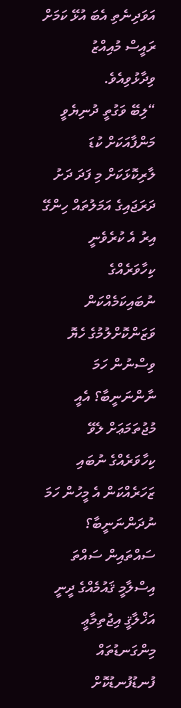އަވަދިނެތި އެބަ އުޅޭ ކަމަށް ރައީސް މުއިއްޒު ވިދާޅުވިއެވެ.
“ލިބޭ ވަގުތީ ދުނިޔެވީ މަންފާއަކަށް ކުޑަ ލާރިކޮޅަކަށް މި ފަދަ ދަށު ދަރަޖައިގެ އަމަލުތައް ހިންގޭ އިރު އެ ކުރެވެނީ ކިހާވަރެއްގެ ނުބައިކަމެއްކަން ވަޒަންކޮށްލުމުގެ ހެޔޮ ވިސްނުން ހަމަ ނާންނަނީބާ؟ އެއީ މުޖުތަމަޢަށް ލެވޭ ކިހާވަރެއްގެ ނުބައި ޒަހަރެއްކަން އެ މީހުން ހަމަ ނުދަންނަނީބާ؟ ސައްތައިން ސައްތަ އިސްލާމީ ޤައުމެއްގެ ދީނީ އަޚްލާޤީ އިޖުތިމާޢީ މިންގަނޑުތައް ފުނޑުފުނޑުކޮށް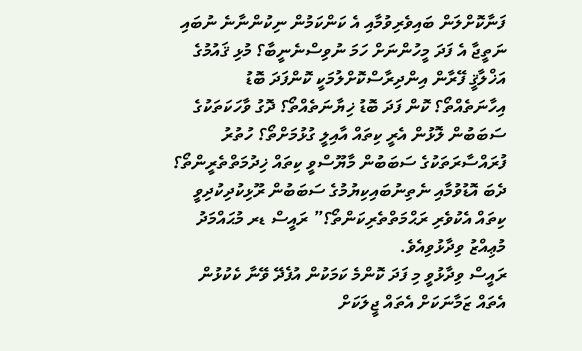ފަނާކޮށްލަން ބައިވެރިވުމާއި އެ ކަންކަމުން ނިކުންނާނެ ނުބައި ނަތީޖާ އެ ފަދަ މީހުންނަށް ހަމަ ނުވިސްނެނީބާ؟ މުޅި ޤައުމުގެ އަޚްލާޤީ ފޭރާން އިންދިރާސްކޮށްލުމަކީ ކޮންފަދަ ބޮޑު އިހާނަތެއްތޯ؟ ކޮން ފަދަ ބޮޑު ޚިޔާނަތެއްތޯ؟ ދޮގު ވާހަކަތަކުގެ ސަބަބުން ލޮޅުން އެރީ ކިތައް އާއިލީ ގުޅުމަށްތޯ؟ ހުތުރު ފުރައްސާރަތަކުގެ ސަބަބުން މާޔޫސްވީ ކިތައް ޚިދުމަތްތެރީންތޯ؟ ދެބަ އޮޑުވުމާއި ނެތިނުބައިކިޔުމުގެ ސަބަބުން ރޫޅިކުދިކުދިވީ ކިތައް އެކުވެރި ރަޙްމަތްތެރިކަންތޯ؟” ރައީސް ޑރ މުޙައްމަދު މުޢިއްޒު ވިދާޅުވިއެވެ.
ރައީސް ވިދާޅުވީ މި ފަދަ ކޮންމެ ކަމަކުން އުފެދޭ ވޭނާ ކެކުޅުން އެތައް ޒަމާނަކަށް އެތައް ޖީލަކަށް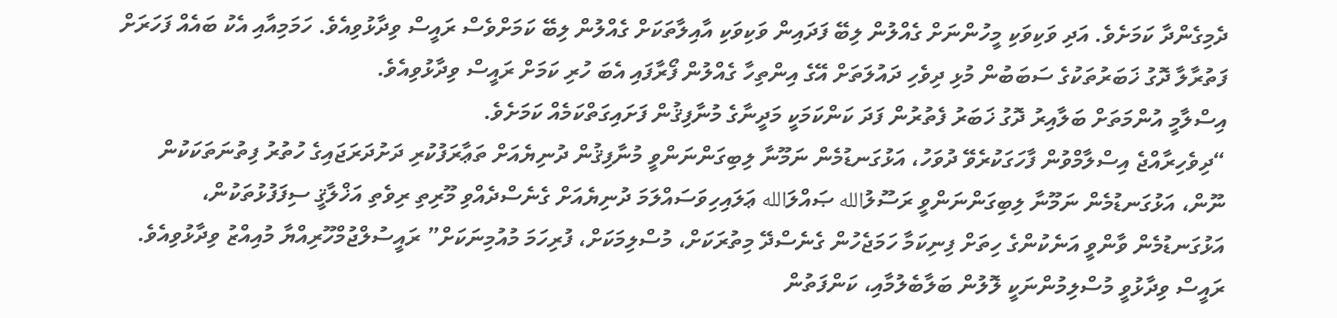ދެމިގެންދާ ކަމަށެވެ. އަދި ވަކިވަކި މީހުންނަށް ގެއްލުން ލިބޭ ފަދައިން ވަކިވަކި އާއިލާތަކަށް ގެއްލުން ލިބޭ ކަމަށްވެސް ރައީސް ވިދާޅުވިއެވެ. ހަމަމިއާއި އެކު ބައެއް ފަހަރަށް ފަތުރާލާ ދޮގު ޚަބަރުތަކުގެ ސަބަބުން މުޅި ދިވެހި ދައުލަތަށް އޭގެ އިންތިހާ ގެއްލުން ފޯރާފައި އެބަ ހުރި ކަމަށް ރައީސް ވިދާޅުވިއެވެ.
އިސްލާމީ އުންމަތަށް ބަލާއިރު ދޮގު ޚަބަރު ފެތުރުން ފަދަ ކަންކަމަކީ މަދީނާގެ މުނާފިޤުން ފަށައިގަތްކަމެއް ކަމަށެވެ.
“ދިވެހިރާއްޖެ އިސްލާމްވުން ފާހަގަކުރެވޭ ދުވަހު، އަޅުގަނޑުމެން ނަމޫނާ ލިބިގަންނަންވީ މުނާފިޤުން ދުނިޔެއަށް ތަޢާރަފުކުރި ދަށުދަރަޖައިގެ ހުތުރު ފިތުނަތަކަކުން ނޫން، އަޅުގަނޑުމެން ނަމޫނާ ލިބިގަންނަންވީ ރަސޫލުالله ޞައްލަالله ޢަލައިހިވަސައްލަމަ ދުނިޔެއަށް ގެނެސްދެއްވި މޫރިތި ރިވެތި އަޚްލާޤީ ސިފަފުޅުތަކުން، އަޅުގަނޑުމެން ވާންވީ އަނެކުންގެ ހިތަށް ފިނިކަމާ ހަމަޖެހުން ގެނެސްދޭ މިތުރަކަށް، މުސްލިމަކަށް، ފުރިހަމަ މުއުމިނަކަށް” ރައީސުލްޖުމްހޫރިއްޔާ މުއިއްޒު ވިދާޅުވިއެވެ.
ރައީސް ވިދާޅުވީ މުސްލިމުންނަކީ ލޮލުން ބަލާބެލުމާއި، ކަންފަތުން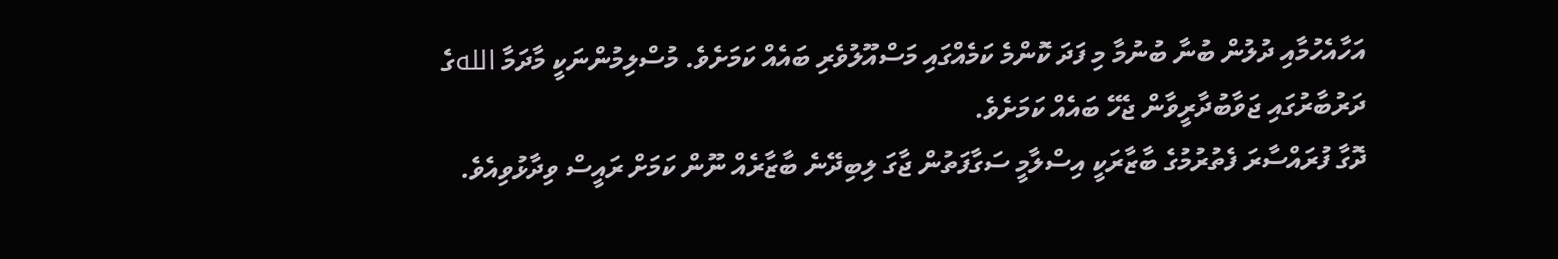އަހާއެހުމާއި ދުލުން ބުނާ ބުނުމާ މި ފަދަ ކޮންމެ ކަމެއްގައި މަސްއޫލުވެރި ބައެއް ކަމަށެވެ. މުސްލިމުންނަކީ މާދަމާ اللهގެ ދަރުބާރުގައި ޖަވާބުދާރީވާން ޖެހޭ ބައެއް ކަމަށެވެ.
ދޮގާ ފުރައްސާރަ ފެތުރުމުގެ ބާޒާރަކީ އިސްލާމީ ސަގާފަތުން ޖާގަ ލިބިދޭނެ ބާޒާރެއް ނޫން ކަމަށް ރައީސް ވިދާޅުވިއެވެ.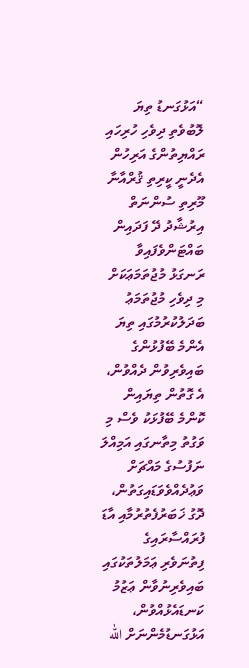“އަޅުގަނޑު ތިޔަ ލޮބުވެތި ދިވެހި ހުރިހައި ރައްޔިތުންގެ އަރިހުން އެދެނީ ކީރިތި ޤުރްއާނާ މޫރިތި ސުންނަތް އިރުޝާދު ދޭ ފަދައިން ބައްޓަންވެފައިވާ ރަނގަޅު މުޖުތަމަޢަކަށް މި ދިވެހި މުޖުތަމަޢު ބަދަލުކުރުމުގައި ތިޔަ އެންމެ ބޭފުޅުންގެ ބައިވެރިވުން ދެއްވުން، އެ ގޮތުން ތިޔައިން ކޮންމެ ބޭފުޅަކު ވެސް މި ވަގުތު މިތާނގައި އަމިއްލަ ނަފުސުގެ މައްޗަށް ވަޢުދެއްވެވަޑައިގަތުން، ދޮގު ޚަބަރުފެތުރުމާއި އާޑަ ފުރައްސާރައިގެ ފިތުނަވެރި ޢަމަލުތަކުގައި ބައިވެރިނުވާން ޢަޒުމު ކަނޑައެޅުއްވުން، އަޅުގަނޑުމެންނަށް الله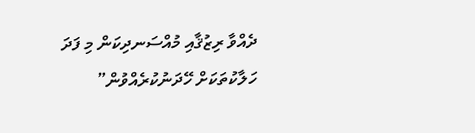ދެއްވާ ރިޒުޤާއި މުއްސަނދިކަން މި ފަދަ ހަލާކުތަކަށް ހޭދަނުކުރެއްވުން”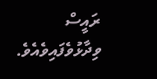ރައީސް ވިދާޅުވެފައިވެއެވެ.